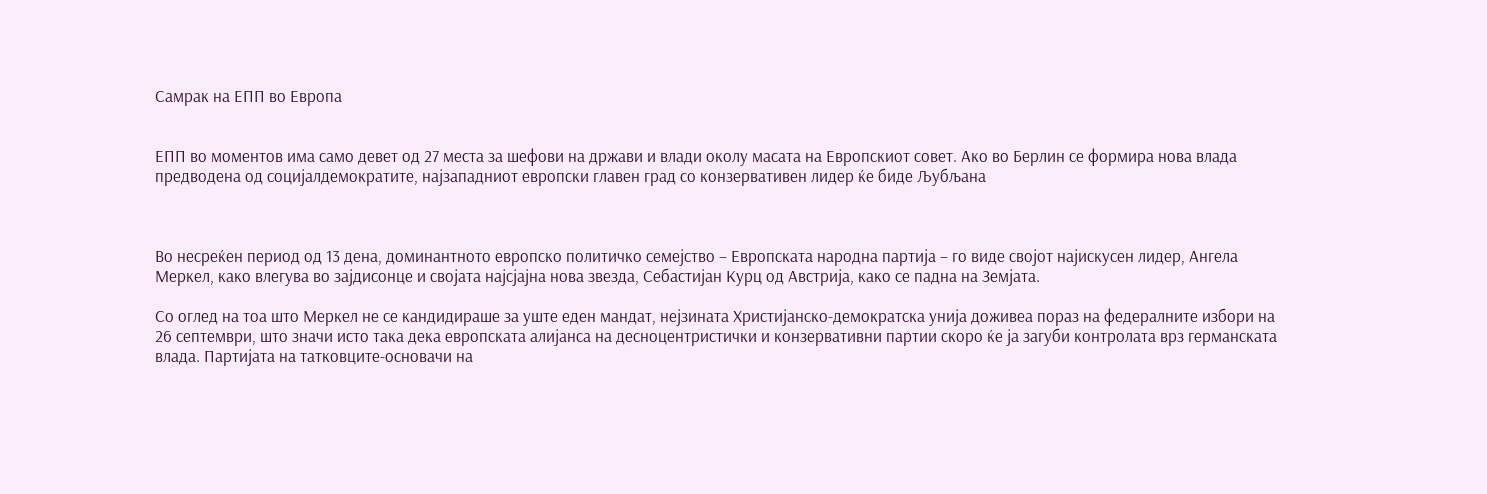Самрак на ЕПП во Европа


ЕПП во моментов има само девет од 27 места за шефови на држави и влади околу масата на Европскиот совет. Ако во Берлин се формира нова влада предводена од социјалдемократите, најзападниот европски главен град со конзервативен лидер ќе биде Љубљана



Во несреќен период од 13 дена, доминантното европско политичко семејство – Европската народна партија – го виде својот најискусен лидер, Ангела Меркел, како влегува во зајдисонце и својата најсјајна нова звезда, Себастијан Курц од Австрија, како се падна на Земјата.

Со оглед на тоа што Меркел не се кандидираше за уште еден мандат, нејзината Христијанско-демократска унија доживеа пораз на федералните избори на 26 септември, што значи исто така дека европската алијанса на десноцентристички и конзервативни партии скоро ќе ја загуби контролата врз германската влада. Партијата на татковците-основачи на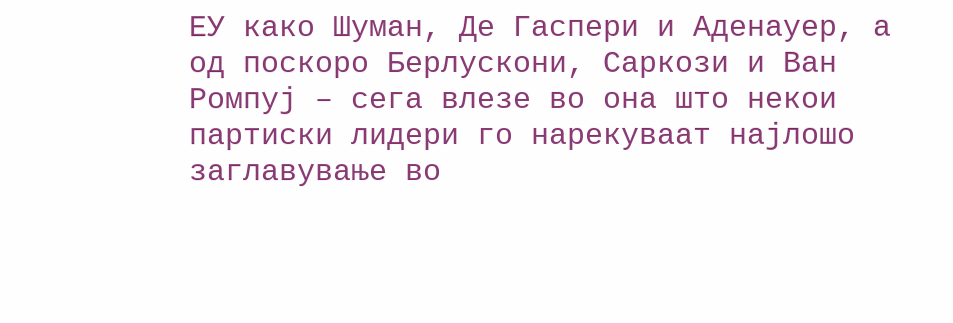ЕУ како Шуман, Де Гаспери и Аденауер, а од поскоро Берлускони, Саркози и Ван Ромпуј – сега влезе во она што некои партиски лидери го нарекуваат најлошо заглавување во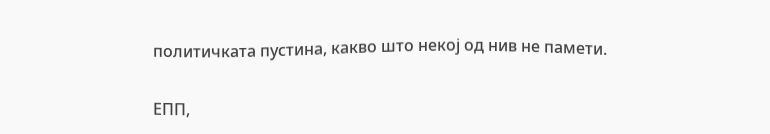политичката пустина, какво што некој од нив не памети.

ЕПП,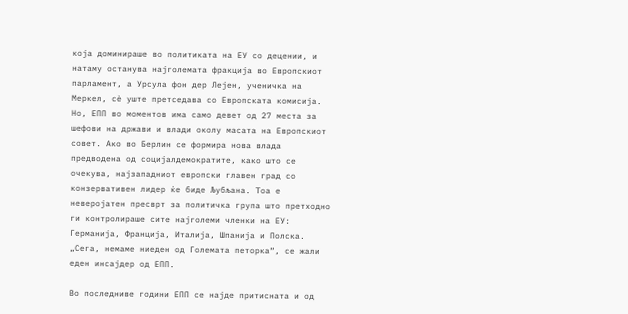која доминираше во политиката на ЕУ со децении, и натаму останува најголемата фракција во Европскиот парламент, а Урсула фон дер Лејен, ученичка на Меркел, сѐ уште претседава со Европската комисија. Но, ЕПП во моментов има само девет од 27 места за шефови на држави и влади околу масата на Европскиот совет. Ако во Берлин се формира нова влада предводена од социјалдемократите, како што се очекува, најзападниот европски главен град со конзервативен лидер ќе биде Љубљана. Тоа е неверојатен пресврт за политичка група што претходно ги контролираше сите најголеми членки на ЕУ: Германија, Франција, Италија, Шпанија и Полска. „Сега, немаме ниеден од Големата петорка“, се жали еден инсајдер од ЕПП.

Во последниве години ЕПП се најде притисната и од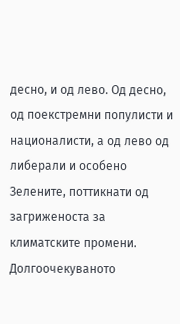десно, и од лево. Од десно, од поекстремни популисти и националисти, а од лево од либерали и особено Зелените, поттикнати од загриженоста за климатските промени. Долгоочекуваното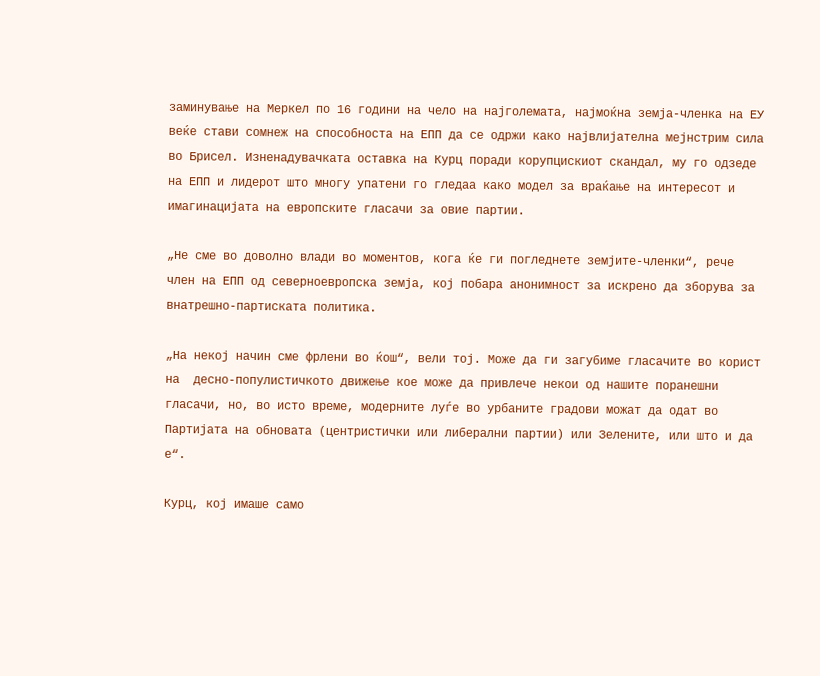заминување на Меркел по 16 години на чело на најголемата, најмоќна земја-членка на ЕУ веќе стави сомнеж на способноста на ЕПП да се одржи како највлијателна мејнстрим сила во Брисел. Изненадувачката оставка на Курц поради корупцискиот скандал, му го одзеде на ЕПП и лидерот што многу упатени го гледаа како модел за враќање на интересот и имагинацијата на европските гласачи за овие партии.

„Не сме во доволно влади во моментов, кога ќе ги погледнете земјите-членки“, рече член на ЕПП од северноевропска земја, кој побара анонимност за искрено да зборува за внатрешно-партиската политика.

„На некој начин сме фрлени во ќош“, вели тој. Може да ги загубиме гласачите во корист на  десно-популистичкото движење кое може да привлече некои од нашите поранешни гласачи, но, во исто време, модерните луѓе во урбаните градови можат да одат во Партијата на обновата (центристички или либерални партии) или Зелените, или што и да е“.

Курц, кој имаше само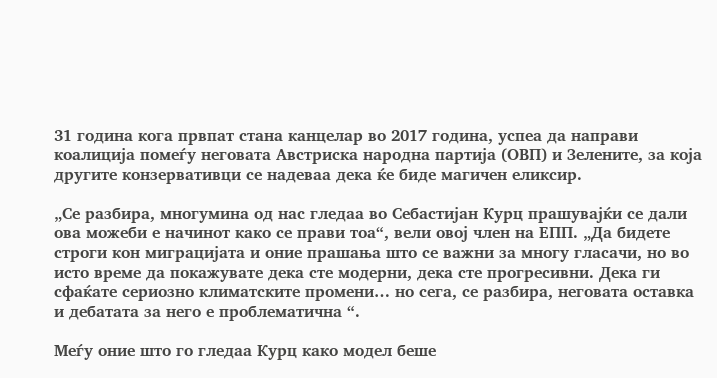31 година кога првпат стана канцелар во 2017 година, успеа да направи коалиција помеѓу неговата Австриска народна партија (ОВП) и Зелените, за која другите конзервативци се надеваа дека ќе биде магичен еликсир.

„Се разбира, многумина од нас гледаа во Себастијан Курц прашувајќи се дали ова можеби е начинот како се прави тоа“, вели овој член на ЕПП. „Да бидете строги кон миграцијата и оние прашања што се важни за многу гласачи, но во исто време да покажувате дека сте модерни, дека сте прогресивни. Дека ги сфаќате сериозно климатските промени… но сега, се разбира, неговата оставка и дебатата за него е проблематична “.

Меѓу оние што го гледаа Курц како модел беше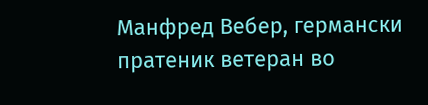Манфред Вебер, германски пратеник ветеран во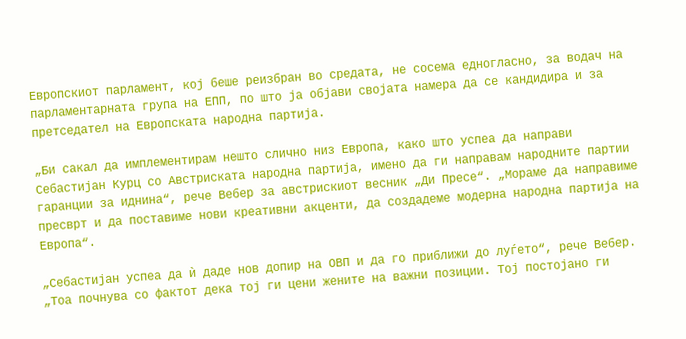Европскиот парламент, кој беше реизбран во средата, не сосема едногласно, за водач на парламентарната група на ЕПП, по што ја објави својата намера да се кандидира и за претседател на Европската народна партија.

„Би сакал да имплементирам нешто слично низ Европа, како што успеа да направи Себастијан Курц со Австриската народна партија, имено да ги направам народните партии гаранции за иднина“, рече Вебер за австрискиот весник „Ди Пресе“. „Мораме да направиме пресврт и да поставиме нови креативни акценти, да создадеме модерна народна партија на Европа“.

„Себастијан успеа да ѝ даде нов допир на ОВП и да го приближи до луѓето“, рече Вебер. „Тоа почнува со фактот дека тој ги цени жените на важни позиции. Тој постојано ги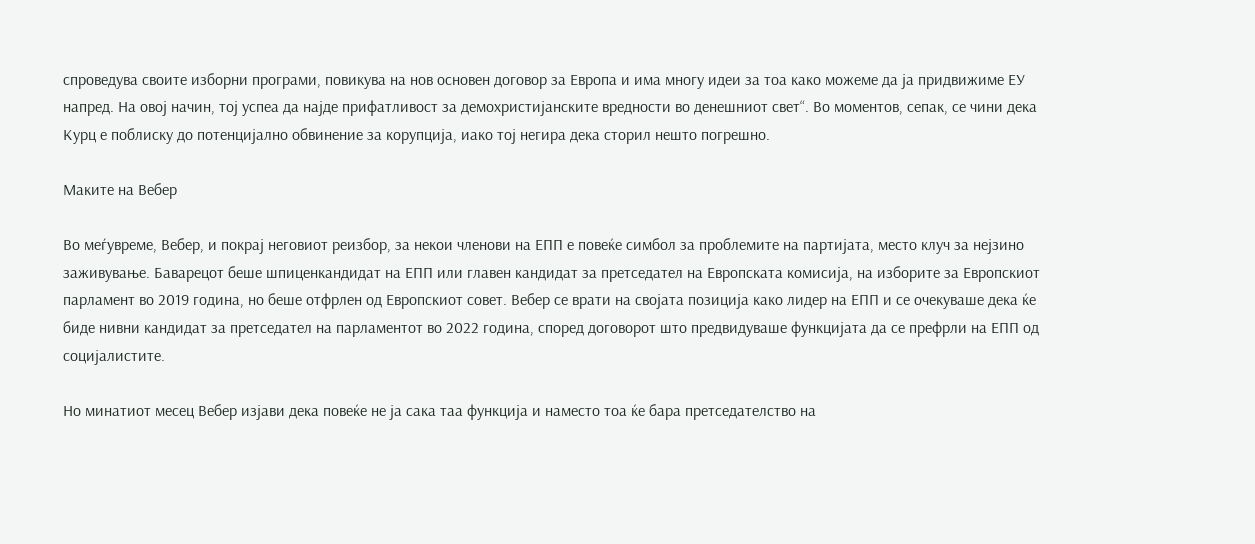спроведува своите изборни програми, повикува на нов основен договор за Европа и има многу идеи за тоа како можеме да ја придвижиме ЕУ напред. На овој начин, тој успеа да најде прифатливост за демохристијанските вредности во денешниот свет“. Во моментов, сепак, се чини дека Курц е поблиску до потенцијално обвинение за корупција, иако тој негира дека сторил нешто погрешно.

Маките на Вебер

Во меѓувреме, Вебер, и покрај неговиот реизбор, за некои членови на ЕПП е повеќе симбол за проблемите на партијата, место клуч за нејзино заживување. Баварецот беше шпиценкандидат на ЕПП или главен кандидат за претседател на Европската комисија, на изборите за Европскиот парламент во 2019 година, но беше отфрлен од Европскиот совет. Вебер се врати на својата позиција како лидер на ЕПП и се очекуваше дека ќе биде нивни кандидат за претседател на парламентот во 2022 година, според договорот што предвидуваше функцијата да се префрли на ЕПП од социјалистите.

Но минатиот месец Вебер изјави дека повеќе не ја сака таа функција и наместо тоа ќе бара претседателство на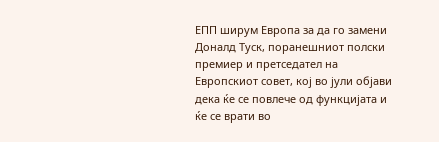ЕПП ширум Европа за да го замени Доналд Туск, поранешниот полски премиер и претседател на Европскиот совет, кој во јули објави дека ќе се повлече од функцијата и ќе се врати во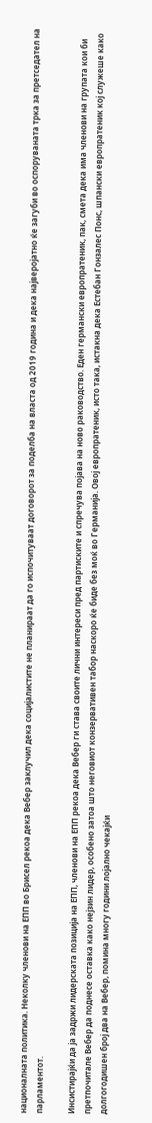националната политика. Неколку членови на ЕПП во Брисел рекоа дека Вебер заклучил дека социјалистите не планираат да го испочитуваат договорот за поделба на власта од 2019 година и дека најверојатно ќе загуби во оспоруваната трка за претседател на парламентот.

Инсистирајќи да ја задржи лидерската позиција на ЕПП, членови на ЕПП рекоа дека Вебер ги става своите лични интереси пред партиските и спречува појава на ново раководство. Еден германски европратеник, пак, смета дека има членови на групата кои би претпочитале Вебер да поднесе оставка како нејзин лидер, особено затоа што неговиот конзервативен табор наскоро ќе биде без моќ во Германија. Овој европратеник, исто така, истакна дека Естебан Гонзалес Понс, шпански европратеник кој служеше како долгогодишен број два на Вебер, помина многу години лојално чекајќи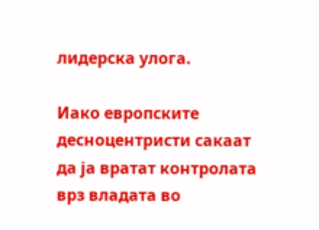лидерска улога.

Иако европските десноцентристи сакаат да ја вратат контролата врз владата во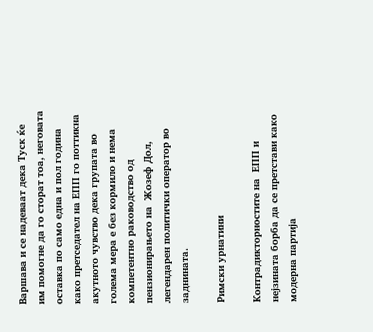Варшава и се надеваат дека Туск ќе им помогне да го сторат тоа, неговата оставка по само една и пол година како претседател на ЕПП го поттикна акутното чувство дека групата во голема мера е без кормило и нема компетентно раководство од пензионирањето на  Жозеф Дол, легендарен политички оператор во заднината.

Римски урнатини

Контрадикторностите на  ЕПП и нејзината борба да се претстави како модерна партија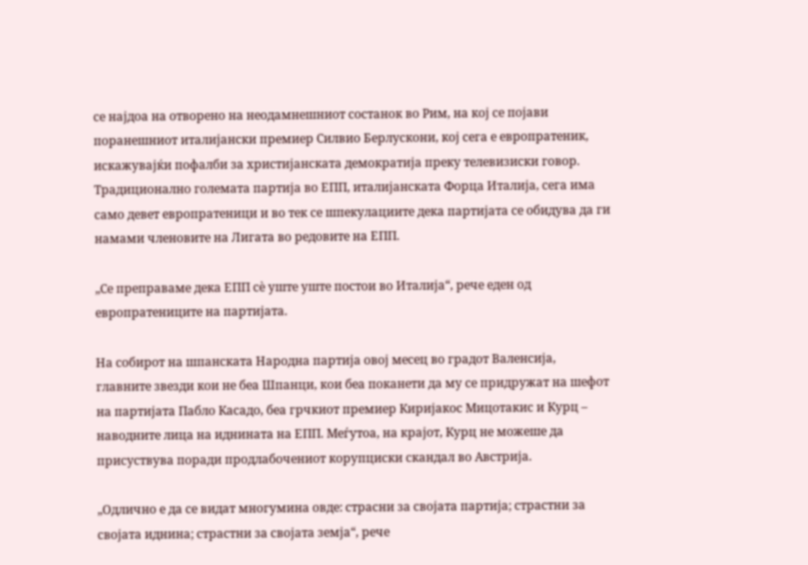се најдоа на отворено на неодамнешниот состанок во Рим, на кој се појави поранешниот италијански премиер Силвио Берлускони, кој сега е европратеник, искажувајќи пофалби за христијанската демократија преку телевизиски говор. Традиционално големата партија во ЕПП, италијанската Форца Италија, сега има само девет европратеници и во тек се шпекулациите дека партијата се обидува да ги намами членовите на Лигата во редовите на ЕПП.

„Се преправаме дека ЕПП сѐ уште уште постои во Италија“, рече еден од европратениците на партијата.

На собирот на шпанската Народна партија овој месец во градот Валенсија, главните звезди кои не беа Шпанци, кои беа поканети да му се придружат на шефот на партијата Пабло Касадо, беа грчкиот премиер Киријакос Мицотакис и Курц – наводните лица на иднината на ЕПП. Меѓутоа, на крајот, Курц не можеше да присуствува поради продлабочениот корупциски скандал во Австрија.

„Одлично е да се видат многумина овде: страсни за својата партија; страстни за својата иднина; страстни за својата земја“, рече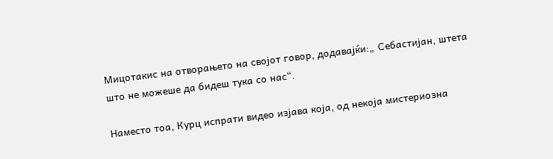Мицотакис на отворањето на својот говор, додавајќи:„ Себастијан, штета што не можеше да бидеш тука со нас“.

Наместо тоа, Курц испрати видео изјава која, од некоја мистериозна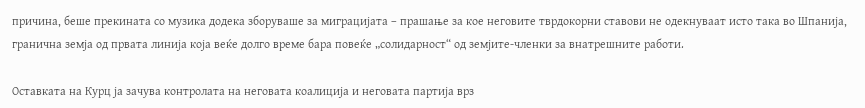причина, беше прекината со музика додека зборуваше за миграцијата – прашање за кое неговите тврдокорни ставови не одекнуваат исто така во Шпанија, гранична земја од првата линија која веќе долго време бара повеќе „солидарност“ од земјите-членки за внатрешните работи.

Оставката на Курц ја зачува контролата на неговата коалиција и неговата партија врз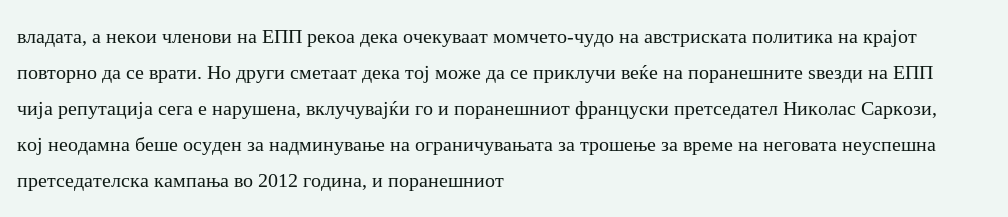владата, а некои членови на ЕПП рекоа дека очекуваат момчето-чудо на австриската политика на крајот повторно да се врати. Но други сметаат дека тој може да се приклучи веќе на поранешните ѕвезди на ЕПП чија репутација сега е нарушена, вклучувајќи го и поранешниот француски претседател Николас Саркози, кој неодамна беше осуден за надминување на ограничувањата за трошење за време на неговата неуспешна претседателска кампања во 2012 година, и поранешниот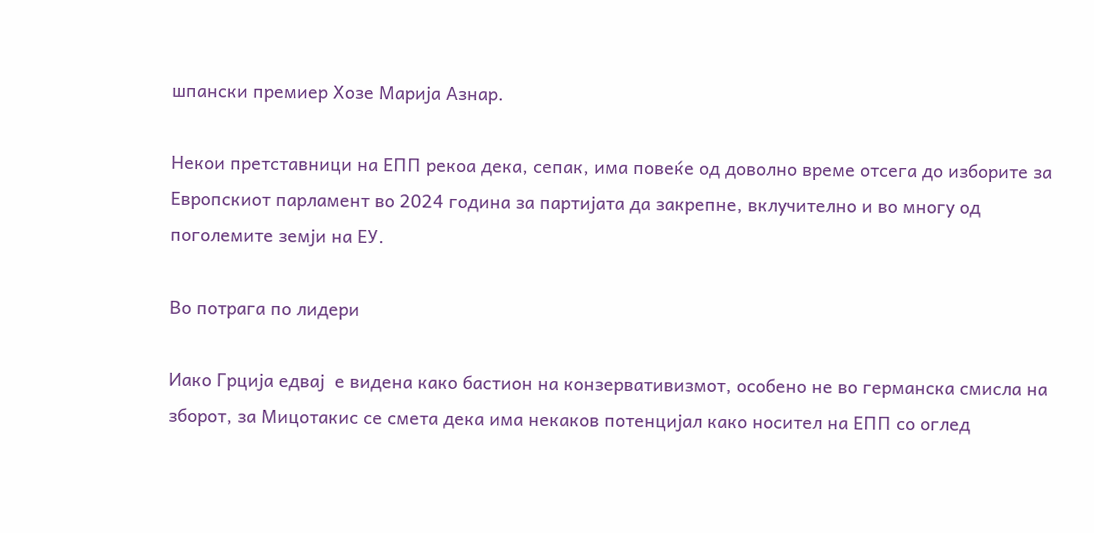шпански премиер Хозе Марија Азнар.

Некои претставници на ЕПП рекоа дека, сепак, има повеќе од доволно време отсега до изборите за Европскиот парламент во 2024 година за партијата да закрепне, вклучително и во многу од поголемите земји на ЕУ.

Во потрага по лидери

Иако Грција едвај  е видена како бастион на конзервативизмот, особено не во германска смисла на зборот, за Мицотакис се смета дека има некаков потенцијал како носител на ЕПП со оглед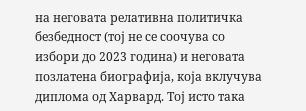на неговата релативна политичка безбедност (тој не се соочува со избори до 2023 година) и неговата позлатена биографија, која вклучува диплома од Харвард. Тој исто така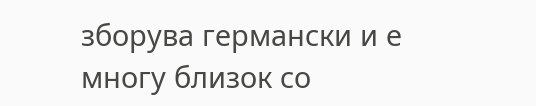зборува германски и е многу близок со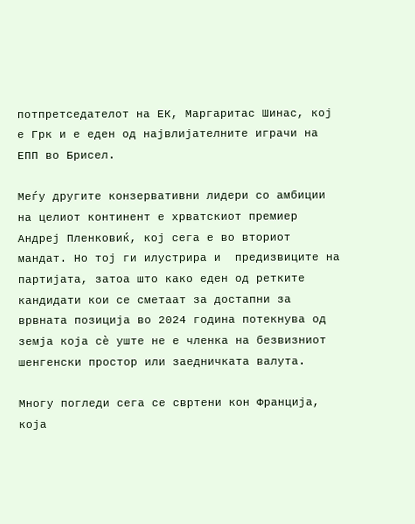потпретседателот на ЕК, Маргаритас Шинас, кој е Грк и е еден од највлијателните играчи на ЕПП во Брисел.

Меѓу другите конзервативни лидери со амбиции на целиот континент е хрватскиот премиер Андреј Пленковиќ, кој сега е во вториот мандат. Но тој ги илустрира и  предизвиците на партијата, затоа што како еден од ретките кандидати кои се сметаат за достапни за врвната позиција во 2024 година потекнува од земја која сѐ уште не е членка на безвизниот шенгенски простор или заедничката валута.

Многу погледи сега се свртени кон Франција, која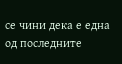се чини дека е една од последните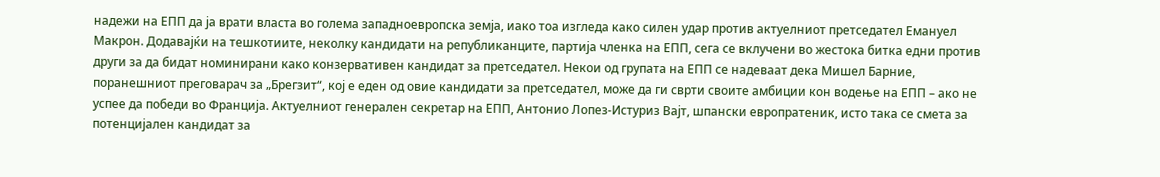надежи на ЕПП да ја врати власта во голема западноевропска земја, иако тоа изгледа како силен удар против актуелниот претседател Емануел Макрон. Додавајќи на тешкотиите, неколку кандидати на републиканците, партија членка на ЕПП, сега се вклучени во жестока битка едни против други за да бидат номинирани како конзервативен кандидат за претседател. Некои од групата на ЕПП се надеваат дека Мишел Барние, поранешниот преговарач за „Брегзит“, кој е еден од овие кандидати за претседател, може да ги сврти своите амбиции кон водење на ЕПП – ако не успее да победи во Франција. Актуелниот генерален секретар на ЕПП, Антонио Лопез-Истуриз Вајт, шпански европратеник, исто така се смета за потенцијален кандидат за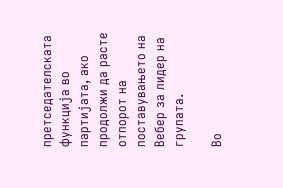претседателската функција во партијата, ако продолжи да расте отпорот на поставувањето на Вебер за лидер на групата.

Во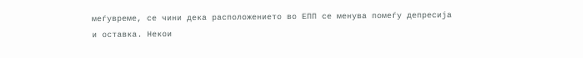меѓувреме, се чини дека расположението во ЕПП се менува помеѓу депресија и оставка. Некои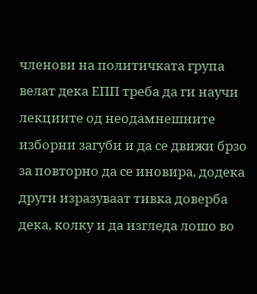членови на политичката група велат дека ЕПП треба да ги научи лекциите од неодамнешните изборни загуби и да се движи брзо за повторно да се иновира, додека други изразуваат тивка доверба дека, колку и да изгледа лошо во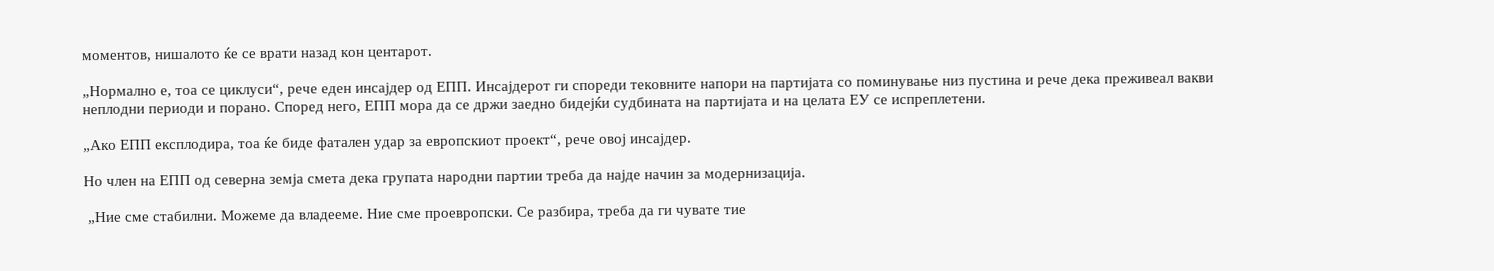моментов, нишалото ќе се врати назад кон центарот.

„Нормално е, тоа се циклуси“, рече еден инсајдер од ЕПП. Инсајдерот ги спореди тековните напори на партијата со поминување низ пустина и рече дека преживеал вакви неплодни периоди и порано. Според него, ЕПП мора да се држи заедно бидејќи судбината на партијата и на целата ЕУ се испреплетени.

„Ако ЕПП експлодира, тоа ќе биде фатален удар за европскиот проект“, рече овој инсајдер.

Но член на ЕПП од северна земја смета дека групата народни партии треба да најде начин за модернизација.

 „Ние сме стабилни. Можеме да владееме. Ние сме проевропски. Се разбира, треба да ги чувате тие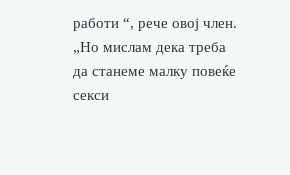работи “, рече овој член. „Но мислам дека треба да станеме малку повеќе секси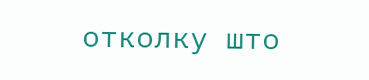отколку што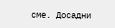сме. Досадни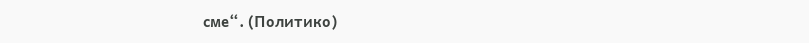сме“. (Политико)